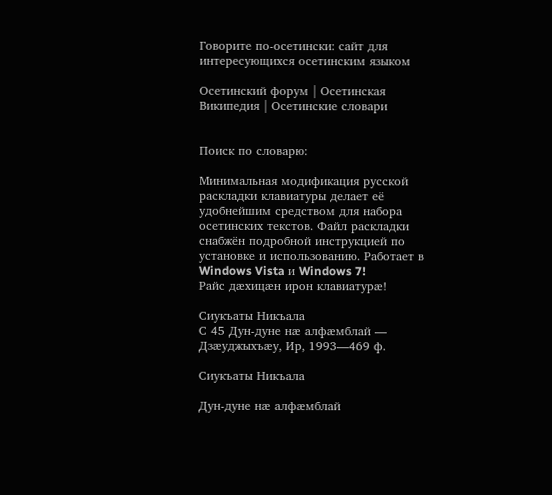Говорите по-осетински: сайт для интересующихся осетинским языком

Осетинский форум | Осетинская Википедия | Осетинские словари


Поиск по словарю:

Минимальная модификация русской раскладки клавиатуры делает её удобнейшим средством для набора осетинских текстов. Файл раскладки снабжён подробной инструкцией по установке и использованию. Работает в Windows Vista и Windows 7!
Райс дæхицæн ирон клавиатурæ!

Сиукъаты Никъала
С 45 Дун-дуне нæ алфæмблай — Дзæуджыхъæу, Ир, 1993—469 ф.

Сиукъаты Никъала

Дун-дуне нæ алфæмблай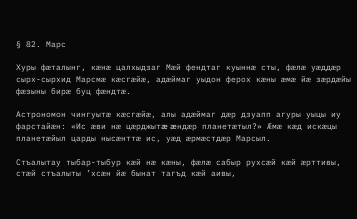§ 82. Марс

Хуры фæталынг, кæнæ цалхыдзаг Мæй фендтаг куыннæ сты, фæлæ уæддæр сырх-сырхид Марсмæ кæсгæйæ, адæймаг уыдон ферох кæны æмæ йæ зæрдæйы фæзыны бирæ буц фæндтæ.

Астрономон чингуытæ кæсгæйæ, алы адæймаг дæр дзуапп агуры уыцы иу фарстайæн: «Ис æви нæ цæрджытæ æндæр планетæтыл?» Æмæ кæд искæцы планетæйыл царды нысæнттæ ис, уæд æрмæстдæр Марсыл.

Стъалытау тыбар-тыбур кæй нæ кæны, фæлæ сабыр рухсæй кæй æрттивы, стæй стъалыты ’хсæн йæ бынат тагъд кæй аивы,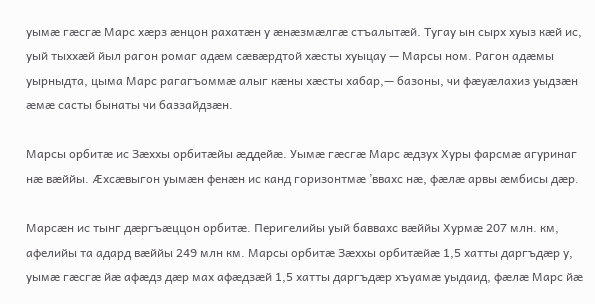уымæ гæсгæ Марс хæрз æнцон рахатæн у æнæзмæлгæ стъалытæй. Тугау ын сырх хуыз кæй ис, уый тыххæй йыл рагон ромаг адæм сæвæрдтой хæсты хуыцау — Марсы ном. Рагон адæмы уырныдта, цыма Марс рагагъоммæ алыг кæны хæсты хабар,— базоны, чи фæуæлахиз уыдзæн æмæ састы бынаты чи баззайдзæн.

Марсы орбитæ ис Зæххы орбитæйы æддейæ. Уымæ гæсгæ Марс æдзух Хуры фарсмæ агуринаг нæ вæййы. Æхсæвыгон уымæн фенæн ис канд горизонтмæ ’ввахс нæ, фæлæ арвы æмбисы дæр.

Марсæн ис тынг дæргъæццон орбитæ. Перигелийы уый баввахс вæййы Хурмæ 207 млн. км, афелийы та адард вæййы 249 млн км. Марсы орбитæ Зæххы орбитæйæ 1,5 хатты даргъдæр у, уымæ гæсгæ йæ афæдз дæр мах афæдзæй 1,5 хатты даргъдæр хъуамæ уыдаид, фæлæ Марс йæ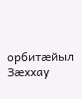орбитæйыл Зæххау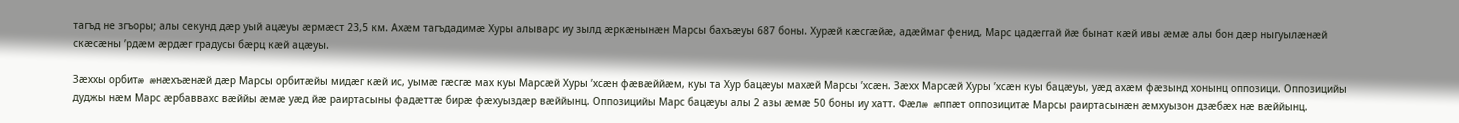тагъд не згъоры; алы секунд дæр уый ацæуы æрмæст 23,5 км. Ахæм тагъдадимæ Хуры алыварс иу зылд æркæнынæн Марсы бахъæуы 687 боны. Хурæй кæсгæйæ, адæймаг фенид, Марс цадæггай йæ бынат кæй ивы æмæ алы бон дæр ныгуылæнæй скæсæны ’рдæм æрдæг градусы бæрц кæй ацæуы.

Зæххы орбитæ æнæхъæнæй дæр Марсы орбитæйы мидæг кæй ис, уымæ гæсгæ мах куы Марсæй Хуры ’хсæн фæвæййæм, куы та Хур бацæуы махæй Марсы ’хсæн. Зæхх Марсæй Хуры ’хсæн куы бацæуы, уæд ахæм фæзынд хонынц оппозици. Оппозицийы дуджы нæм Марс æрбаввахс вæййы æмæ уæд йæ раиртасыны фадæттæ бирæ фæхуыздæр вæййынц. Оппозицийы Марс бацæуы алы 2 азы æмæ 50 боны иу хатт. Фæлæ æппæт оппозицитæ Марсы раиртасынæн æмхуызон дзæбæх нæ вæййынц.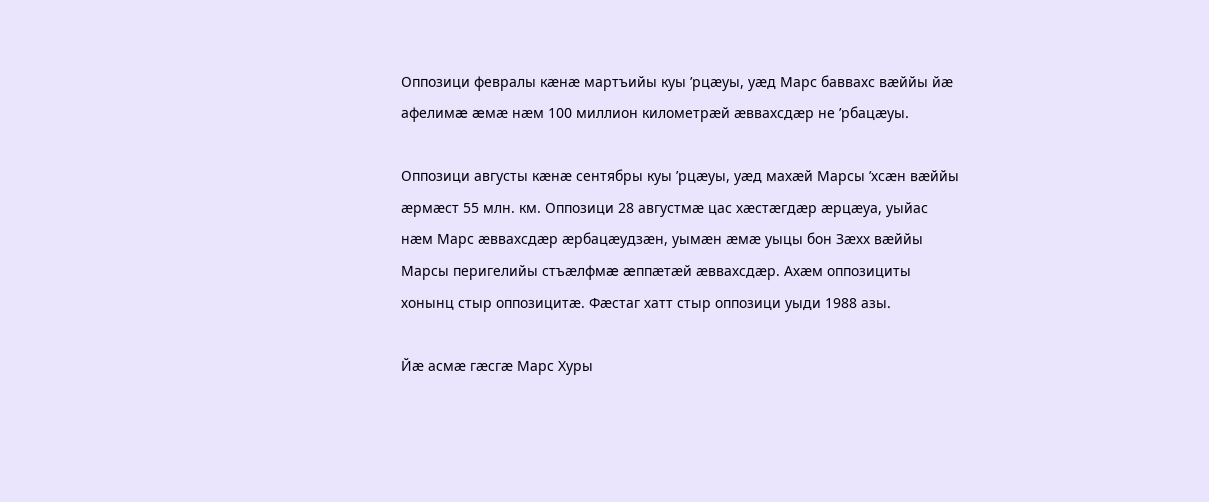Оппозици февралы кæнæ мартъийы куы ’рцæуы, уæд Марс баввахс вæййы йæ афелимæ æмæ нæм 100 миллион километрæй æввахсдæр не ’рбацæуы.

Оппозици августы кæнæ сентябры куы ’рцæуы, уæд махæй Марсы ’хсæн вæййы æрмæст 55 млн. км. Оппозици 28 августмæ цас хæстæгдæр æрцæуа, уыйас нæм Марс æввахсдæр æрбацæудзæн, уымæн æмæ уыцы бон Зæхх вæййы Марсы перигелийы стъæлфмæ æппæтæй æввахсдæр. Ахæм оппозициты хонынц стыр оппозицитæ. Фæстаг хатт стыр оппозици уыди 1988 азы.

Йæ асмæ гæсгæ Марс Хуры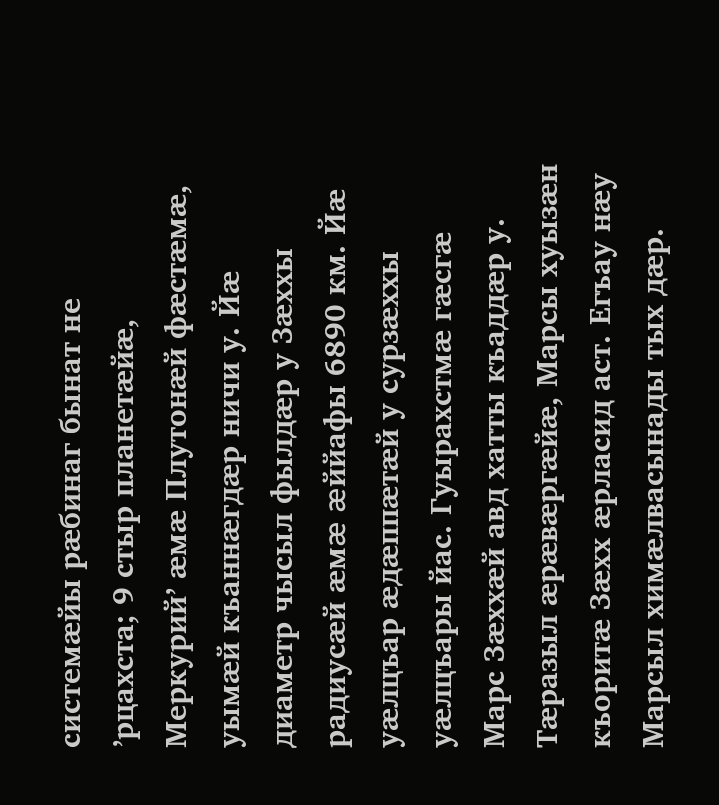системæйы рæбинаг бынат не ’рцахста; 9 стыр планетæйæ, Меркурий’ æмæ Плутонæй фæстæмæ, уымæй къаннæгдæр ничи у. Йæ диаметр чысыл фылдæр у Зæххы радиусæй æмæ æййафы 6890 км. Йæ уæлцъар æдæппæтæй у сурзæххы уæлцъары йас. Гуырахстмæ гæсгæ Марс Зæххæй авд хатты къаддæр у. Тæразыл æрæвæргæйæ, Марсы хуызæн къоритæ Зæхх æрласид аст. Егъау нæу Марсыл химæлвасынады тых дæр.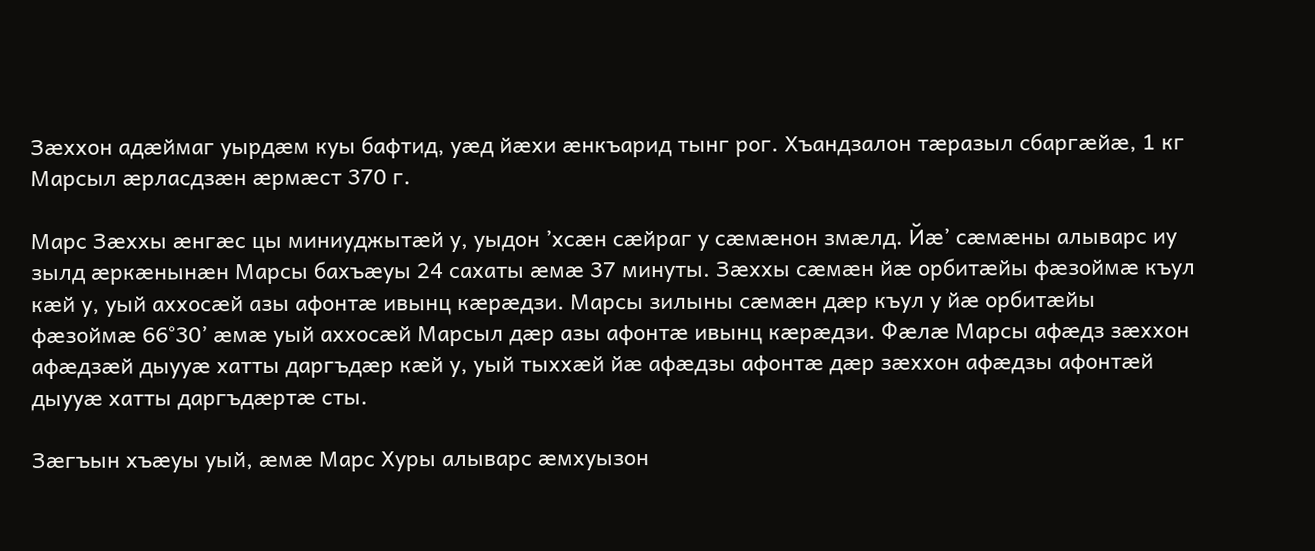Зæххон адæймаг уырдæм куы бафтид, уæд йæхи æнкъарид тынг рог. Хъандзалон тæразыл сбаргæйæ, 1 кг Марсыл æрласдзæн æрмæст 370 г.

Марс Зæххы æнгæс цы миниуджытæй у, уыдон ’хсæн сæйраг у сæмæнон змæлд. Йæ’ сæмæны алыварс иу зылд æркæнынæн Марсы бахъæуы 24 сахаты æмæ 37 минуты. Зæххы сæмæн йæ орбитæйы фæзоймæ къул кæй у, уый аххосæй азы афонтæ ивынц кæрæдзи. Марсы зилыны сæмæн дæр къул у йæ орбитæйы фæзоймæ 66°30’ æмæ уый аххосæй Марсыл дæр азы афонтæ ивынц кæрæдзи. Фæлæ Марсы афæдз зæххон афæдзæй дыууæ хатты даргъдæр кæй у, уый тыххæй йæ афæдзы афонтæ дæр зæххон афæдзы афонтæй дыууæ хатты даргъдæртæ сты.

Зæгъын хъæуы уый, æмæ Марс Хуры алыварс æмхуызон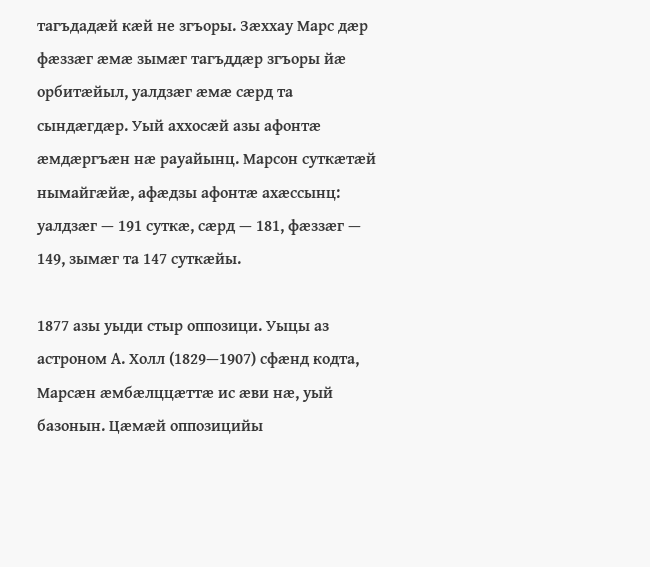тагъдадæй кæй не згъоры. Зæххау Марс дæр фæззæг æмæ зымæг тагъддæр згъоры йæ орбитæйыл, уалдзæг æмæ сæрд та сындæгдæр. Уый аххосæй азы афонтæ æмдæргъæн нæ рауайынц. Марсон суткæтæй нымайгæйæ, афæдзы афонтæ ахæссынц: уалдзæг — 191 суткæ, сæрд — 181, фæззæг — 149, зымæг та 147 суткæйы.

1877 азы уыди стыр оппозици. Уыцы аз астроном А. Холл (1829—1907) сфæнд кодта, Марсæн æмбæлццæттæ ис æви нæ, уый базонын. Цæмæй оппозицийы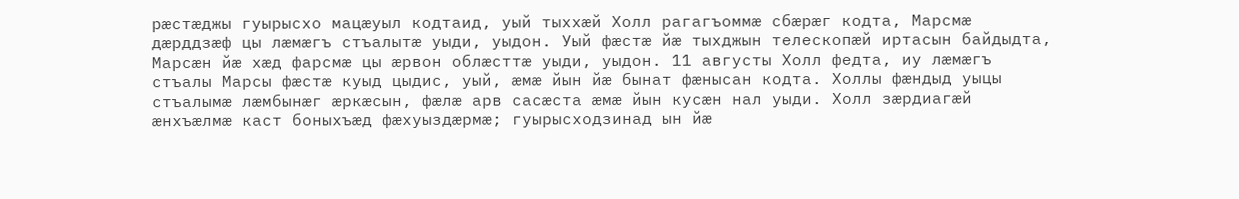рæстæджы гуырысхо мацæуыл кодтаид, уый тыххæй Холл рагагъоммæ сбæрæг кодта, Марсмæ дæрддзæф цы лæмæгъ стъалытæ уыди, уыдон. Уый фæстæ йæ тыхджын телескопæй иртасын байдыдта, Марсæн йæ хæд фарсмæ цы æрвон облæсттæ уыди, уыдон. 11 августы Холл федта, иу лæмæгъ стъалы Марсы фæстæ куыд цыдис, уый, æмæ йын йæ бынат фæнысан кодта. Холлы фæндыд уыцы стъалымæ лæмбынæг æркæсын, фæлæ арв сасæста æмæ йын кусæн нал уыди. Холл зæрдиагæй æнхъæлмæ каст боныхъæд фæхуыздæрмæ; гуырысходзинад ын йæ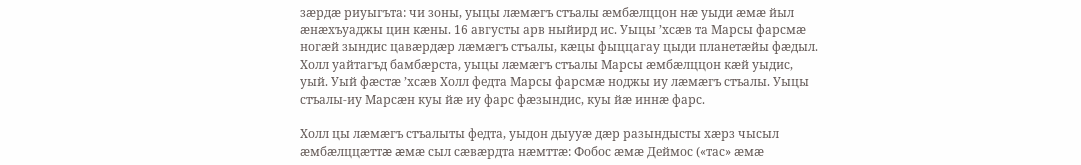зæрдæ риуыгъта: чи зоны, уыцы лæмæгъ стъалы æмбæлццон нæ уыди æмæ йыл æнæхъуаджы цин кæны. 16 августы арв ныйирд ис. Уыцы ’хсæв та Марсы фарсмæ ногæй зындис цавæрдæр лæмæгъ стъалы, кæцы фыццагау цыди планетæйы фæдыл. Холл уайтагъд бамбæрста, уыцы лæмæгъ стъалы Марсы æмбæлццон кæй уыдис, уый. Уый фæстæ ’хсæв Холл федта Марсы фарсмæ ноджы иу лæмæгъ стъалы. Уыцы стъалы-иу Марсæн куы йæ иу фарс фæзындис, куы йæ иннæ фарс.

Холл цы лæмæгъ стъалыты федта, уыдон дыууæ дæр разындысты хæрз чысыл æмбæлццæттæ æмæ сыл сæвæрдта нæмттæ: Фобос æмæ Деймос («тас» æмæ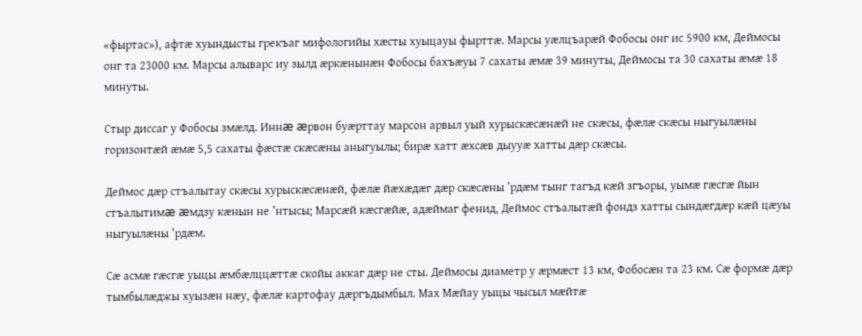«фыртас»), афтæ хуындысты грекъаг мифологийы хæсты хуыцауы фырттæ. Марсы уæлцъарæй Фобосы онг ис 5900 км, Деймосы онг та 23000 км. Марсы алыварс иу зылд æркæнынæн Фобосы бахъæуы 7 сахаты æмæ 39 минуты, Деймосы та 30 сахаты æмæ 18 минуты.

Стыр диссаг у Фобосы змæлд. Иннæ æрвон буæрттау марсон арвыл уый хурыскæсæнæй не скæсы, фæлæ скæсы ныгуылæны горизонтæй æмæ 5,5 сахаты фæстæ скæсæны аныгуылы; бирæ хатт æхсæв дыууæ хатты дæр скæсы.

Деймос дæр стъалытау скæсы хурыскæсæнæй, фæлæ йæхæдæг дæр скæсæны ’рдæм тынг тагъд кæй згъоры, уымæ гæсгæ йын стъалытимæ æмдзу кæнын не ’нтысы; Марсæй кæсгæйæ, адæймаг фенид, Деймос стъалытæй фондз хатты сындæгдæр кæй цæуы ныгуылæны ’рдæм.

Сæ асмæ гæсгæ уыцы æмбæлццæттæ скойы аккаг дæр не сты. Деймосы диаметр у æрмæст 13 км, Фобосæн та 23 км. Сæ формæ дæр тымбылæджы хуызæн нæу, фæлæ картофау дæргъдымбыл. Мах Мæйау уыцы чысыл мæйтæ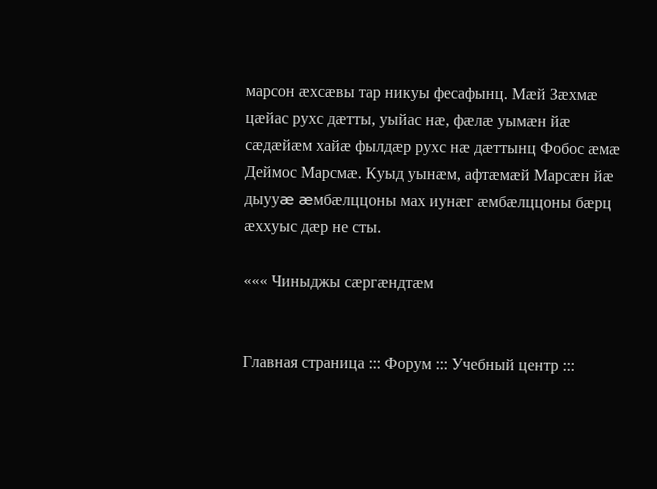марсон æхсæвы тар никуы фесафынц. Мæй Зæхмæ цæйас рухс дæтты, уыйас нæ, фæлæ уымæн йæ сæдæйæм хайæ фылдæр рухс нæ дæттынц Фобос æмæ Деймос Марсмæ. Куыд уынæм, афтæмæй Марсæн йæ дыууæ æмбæлццоны мах иунæг æмбæлццоны бæрц æххуыс дæр не сты.

««« Чиныджы сæргæндтæм


Главная страница ::: Форум ::: Учебный центр :::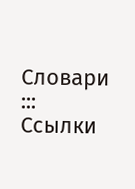Словари ::: Ссылки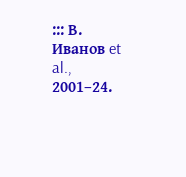::: В. Иванов et al., 2001–24.